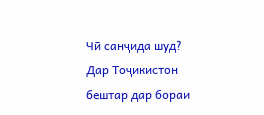Чӣ санҷида шуд?
Дар Тоҷикистон бештар дар бораи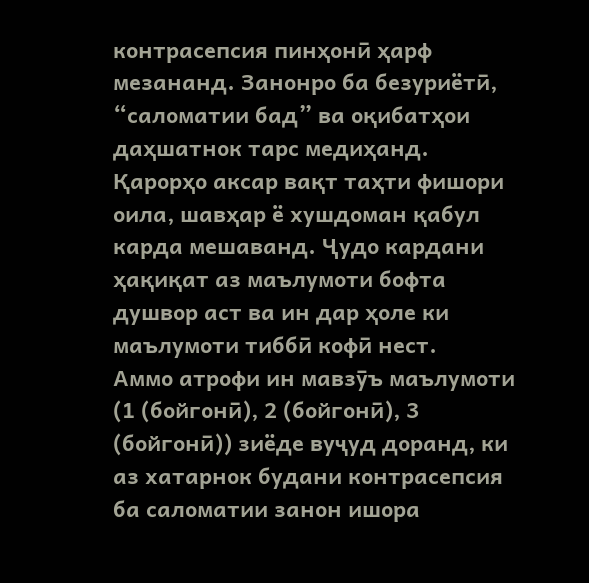контрасепсия пинҳонӣ ҳарф мезананд. Занонро ба безуриётӣ, “саломатии бад” ва оқибатҳои даҳшатнок тарс медиҳанд. Қарорҳо аксар вақт таҳти фишори оила, шавҳар ё хушдоман қабул карда мешаванд. Ҷудо кардани ҳақиқат аз маълумоти бофта душвор аст ва ин дар ҳоле ки маълумоти тиббӣ кофӣ нест.
Аммо атрофи ин мавзӯъ маълумоти (1 (бойгонӣ), 2 (бойгонӣ), 3 (бойгонӣ)) зиёде вуҷуд доранд, ки аз хатарнок будани контрасепсия ба саломатии занон ишора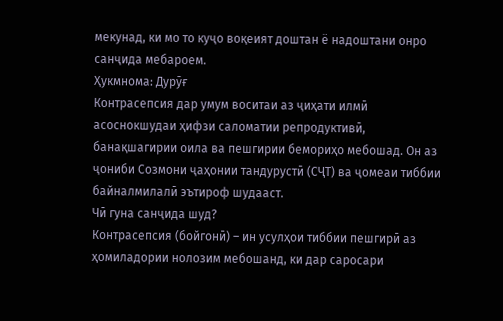мекунад, ки мо то куҷо воқеият доштан ё надоштани онро санҷида мебароем.
Ҳукмнома: Дурӯғ
Контрасепсия дар умум воситаи аз ҷиҳати илмӣ асоснокшудаи ҳифзи саломатии репродуктивӣ, банақшагирии оила ва пешгирии бемориҳо мебошад. Он аз ҷониби Созмони ҷаҳонии тандурустӣ (СҶТ) ва ҷомеаи тиббии байналмилалӣ эътироф шудааст.
Чӣ гуна санҷида шуд?
Контрасепсия (бойгонӣ) – ин усулҳои тиббии пешгирӣ аз ҳомиладории нолозим мебошанд, ки дар саросари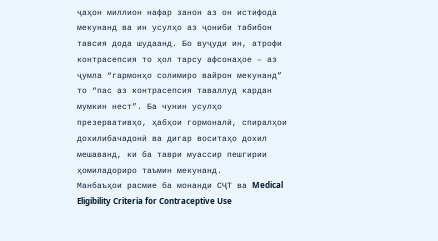ҷаҳон миллион нафар занон аз он истифода мекунанд ва ин усулҳо аз ҷониби табибон тавсия дода шудаанд. Бо вуҷуди ин, атрофи контрасепсия то ҳол тарсу афсонаҳое – аз ҷумла “гармонҳо солимиро вайрон мекунанд” то “пас аз контрасепсия таваллуд кардан мумкин нест”. Ба чунин усулҳо презервативҳо, ҳабҳои гормоналӣ, спиралҳои дохилибачадонӣ ва дигар воситаҳо дохил мешаванд, ки ба таври муассир пешгирии ҳомиладориро таъмин мекунанд.
Манбаъҳои расмие ба монанди СҶТ ва Medical Eligibility Criteria for Contraceptive Use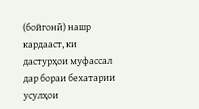(бойгонӣ) нашр кардааст, ки дастурҳои муфассал дар бораи бехатарии усулҳои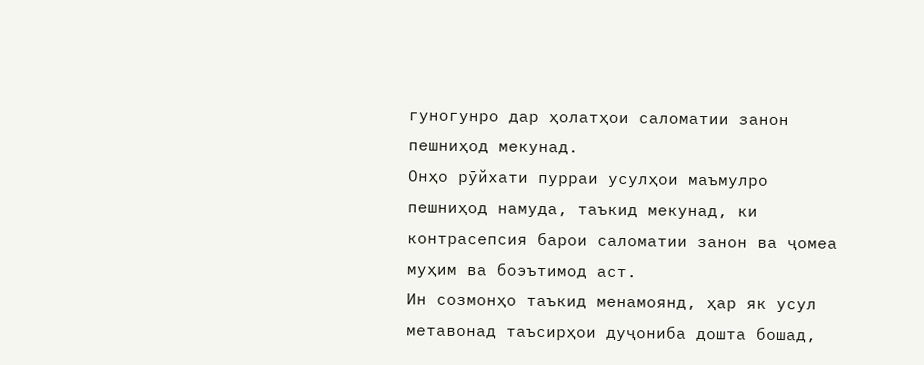гуногунро дар ҳолатҳои саломатии занон пешниҳод мекунад.
Онҳо рӯйхати пурраи усулҳои маъмулро пешниҳод намуда, таъкид мекунад, ки контрасепсия барои саломатии занон ва ҷомеа муҳим ва боэътимод аст.
Ин созмонҳо таъкид менамоянд, ҳар як усул метавонад таъсирҳои дуҷониба дошта бошад,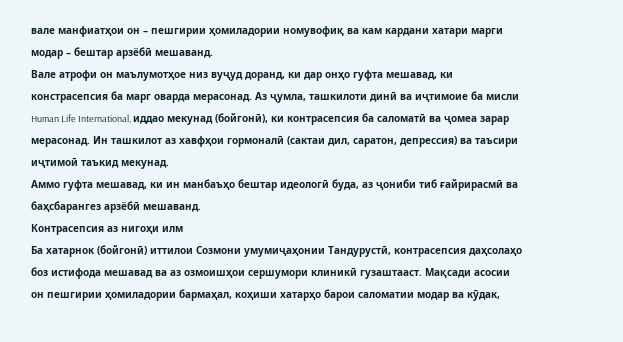вале манфиатҳои он – пешгирии ҳомиладории номувофиқ ва кам кардани хатари марги модар – бештар арзёбӣ мешаванд.
Вале атрофи он маълумотҳое низ вуҷуд доранд, ки дар онҳо гуфта мешавад, ки констрасепсия ба марг оварда мерасонад. Аз ҷумла, ташкилоти динӣ ва иҷтимоие ба мисли Human Life International, иддао мекунад (бойгонӣ), ки контрасепсия ба саломатӣ ва ҷомеа зарар мерасонад. Ин ташкилот аз хавфҳои гормоналӣ (сактаи дил, саратон, депрессия) ва таъсири иҷтимоӣ таъкид мекунад.
Аммо гуфта мешавад, ки ин манбаъҳо бештар идеологӣ буда, аз ҷониби тиб ғайрирасмӣ ва баҳсбарангез арзёбӣ мешаванд.
Контрасепсия аз нигоҳи илм
Ба хатарнок (бойгонӣ) иттилои Созмони умумиҷаҳонии Тандурустӣ, контрасепсия даҳсолаҳо боз истифода мешавад ва аз озмоишҳои сершумори клиникӣ гузаштааст. Мақсади асосии он пешгирии ҳомиладории бармаҳал, коҳиши хатарҳо барои саломатии модар ва кӯдак,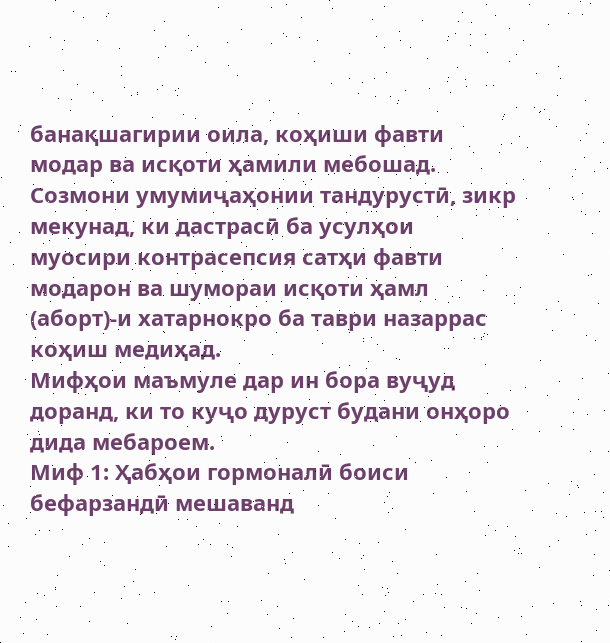банақшагирии оила, коҳиши фавти модар ва исқоти ҳамили мебошад.
Созмони умумиҷаҳонии тандурустӣ, зикр мекунад, ки дастрасӣ ба усулҳои муосири контрасепсия сатҳи фавти модарон ва шумораи исқоти ҳамл (аборт)-и хатарнокро ба таври назаррас коҳиш медиҳад.
Мифҳои маъмуле дар ин бора вуҷуд доранд, ки то куҷо дуруст будани онҳоро дида мебароем.
Миф 1: Ҳабҳои гормоналӣ боиси бефарзандӣ мешаванд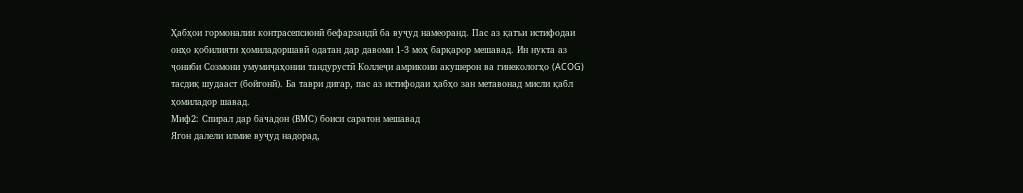Ҳабҳои гормоналии контрасепсионӣ бефарзандӣ ба вуҷуд намеоранд. Пас аз қатъи истифодаи онҳо қобилияти ҳомиладоршавӣ одатан дар давоми 1-3 моҳ барқарор мешавад. Ин нукта аз ҷониби Созмони умумиҷаҳонии тандурустӣ Коллеҷи амрикоии акушерон ва гинекологҳо (ACOG)
тасдиқ шудааст (бойгонӣ). Ба таври дигар, пас аз истифодаи ҳабҳо зан метавонад мисли қабл ҳомиладор шавад.
Миф2: Спирал дар бачадон (ВМС) боиси саратон мешавад
Ягон далели илмие вуҷуд надорад,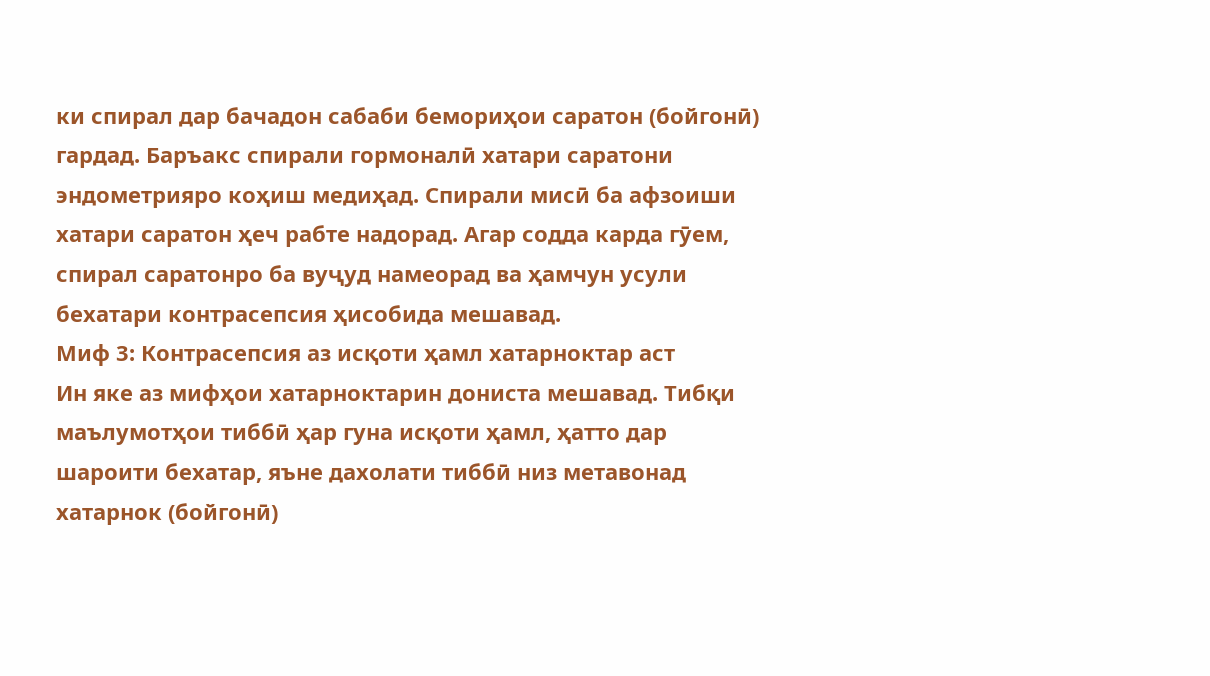ки спирал дар бачадон сабаби бемориҳои саратон (бойгонӣ) гардад. Баръакс спирали гормоналӣ хатари саратони эндометрияро коҳиш медиҳад. Спирали мисӣ ба афзоиши хатари саратон ҳеч рабте надорад. Агар содда карда гӯем, спирал саратонро ба вуҷуд намеорад ва ҳамчун усули бехатари контрасепсия ҳисобида мешавад.
Миф 3: Контрасепсия аз исқоти ҳамл хатарноктар аст
Ин яке аз мифҳои хатарноктарин дониста мешавад. Тибқи маълумотҳои тиббӣ ҳар гуна исқоти ҳамл, ҳатто дар шароити бехатар, яъне дахолати тиббӣ низ метавонад хатарнок (бойгонӣ)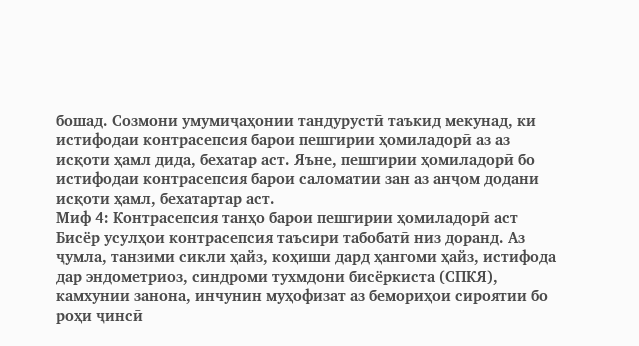бошад. Созмони умумиҷаҳонии тандурустӣ таъкид мекунад, ки истифодаи контрасепсия барои пешгирии ҳомиладорӣ аз аз исқоти ҳамл дида, бехатар аст. Яъне, пешгирии ҳомиладорӣ бо истифодаи контрасепсия барои саломатии зан аз анҷом додани исқоти ҳамл, бехатартар аст.
Миф 4: Контрасепсия танҳо барои пешгирии ҳомиладорӣ аст
Бисёр усулҳои контрасепсия таъсири табобатӣ низ доранд. Аз ҷумла, танзими сикли ҳайз, коҳиши дард ҳангоми ҳайз, истифода дар эндометриоз, синдроми тухмдони бисёркиста (СПКЯ), камхунии занона, инчунин муҳофизат аз бемориҳои сироятии бо роҳи ҷинсӣ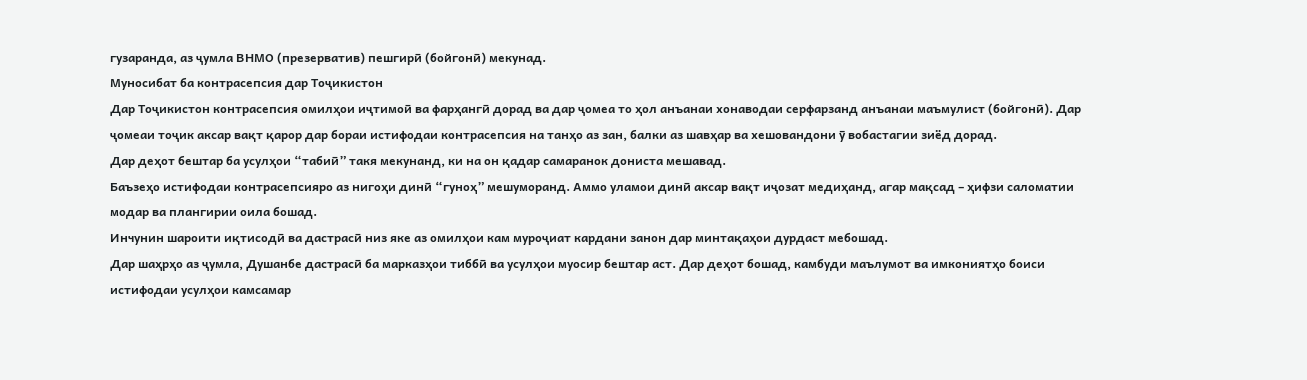гузаранда, аз ҷумла ВНМО (презерватив) пешгирӣ (бойгонӣ) мекунад.
Муносибат ба контрасепсия дар Тоҷикистон
Дар Тоҷикистон контрасепсия омилҳои иҷтимоӣ ва фарҳангӣ дорад ва дар ҷомеа то ҳол анъанаи хонаводаи серфарзанд анъанаи маъмулист (бойгонӣ). Дар ҷомеаи тоҷик аксар вақт қарор дар бораи истифодаи контрасепсия на танҳо аз зан, балки аз шавҳар ва хешовандони ӯ вобастагии зиёд дорад.
Дар деҳот бештар ба усулҳои “табиӣ” такя мекунанд, ки на он қадар самаранок дониста мешавад.
Баъзеҳо истифодаи контрасепсияро аз нигоҳи динӣ “гуноҳ” мешуморанд. Аммо уламои динӣ аксар вақт иҷозат медиҳанд, агар мақсад – ҳифзи саломатии модар ва плангирии оила бошад.
Инчунин шароити иқтисодӣ ва дастрасӣ низ яке аз омилҳои кам муроҷиат кардани занон дар минтақаҳои дурдаст мебошад.
Дар шаҳрҳо аз ҷумла, Душанбе дастрасӣ ба марказҳои тиббӣ ва усулҳои муосир бештар аст. Дар деҳот бошад, камбуди маълумот ва имкониятҳо боиси истифодаи усулҳои камсамар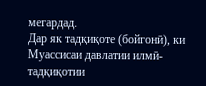мегардад.
Дар як тадқиқоте (бойгонӣ), ки Муассисаи давлатии илмӣ-тадқиқотии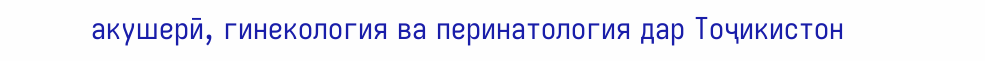акушерӣ, гинекология ва перинатология дар Тоҷикистон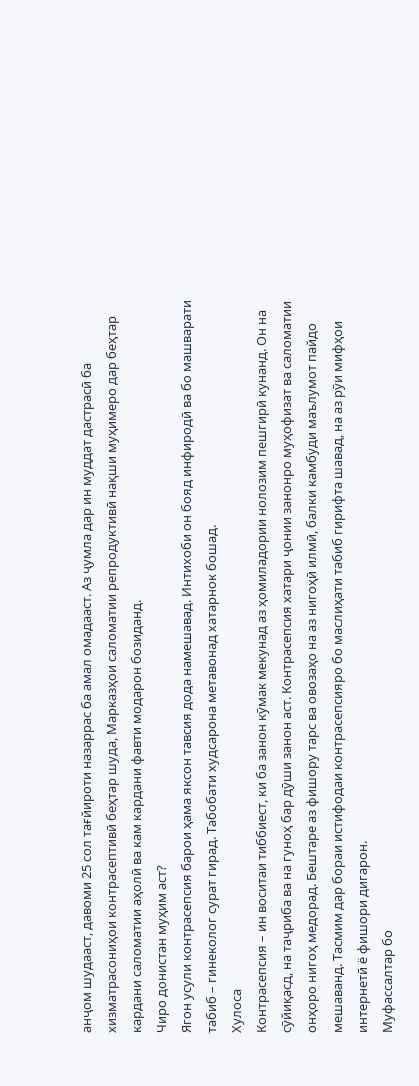анҷом шудааст, давоми 25 сол тағйироти назаррас ба амал омадааст. Аз ҷумла дар ин муддат дастрасӣ ба хизматрасониҳои контрасептивӣ беҳтар шуда, Марказҳои саломатии репродуктивӣ нақши муҳимеро дар беҳтар кардани саломатии аҳолӣ ва кам кардани фавти модарон бозиданд.
Чиро донистан муҳим аст?
Ягон усули контрасепсия барои ҳама яксон тавсия дода намешавад. Интихоби он бояд инфиродӣ ва бо машварати табиб – гинеколог сурат гирад. Табобати худсарона метавонад хатарнок бошад.
Хулоса
Контрасепсия – ин воситаи тиббиест, ки ба занон кӯмак мекунад аз ҳомиладории нолозим пешгирӣ кунанд. Он на сӯйиқасд, на таҷриба ва на гуноҳ бар дӯши занон аст. Контрасепсия хатари ҷонии занонро муҳофизат ва саломатии онҳоро нигоҳ медорад. Бештаре аз фишору тарс ва овозаҳо на аз нигоҳӣ илмӣ, балки камбуди маълумот пайдо мешаванд. Тасмим дар бораи истифодаи контрасепсияро бо маслиҳати табиб гирифта шавад, на аз рӯи мифҳои интернетӣ ё фишори дигарон.
Муфассалтар бо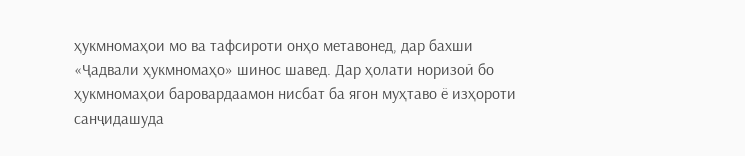ҳукмномаҳои мо ва тафсироти онҳо метавонед, дар бахши «Ҷадвали ҳукмномаҳо» шинос шавед. Дар ҳолати норизоӣ бо ҳукмномаҳои баровардаамон нисбат ба ягон муҳтаво ё изҳороти санҷидашуда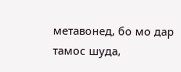метавонед, бо мо дар тамос шуда,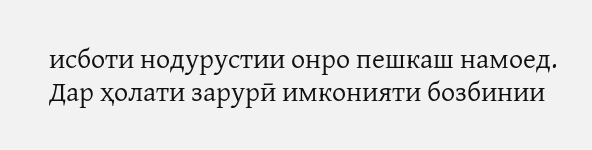исботи нодурустии онро пешкаш намоед. Дар ҳолати зарурӣ имконияти бозбинии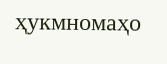ҳукмномаҳо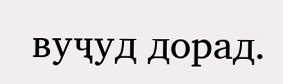вуҷуд дорад.